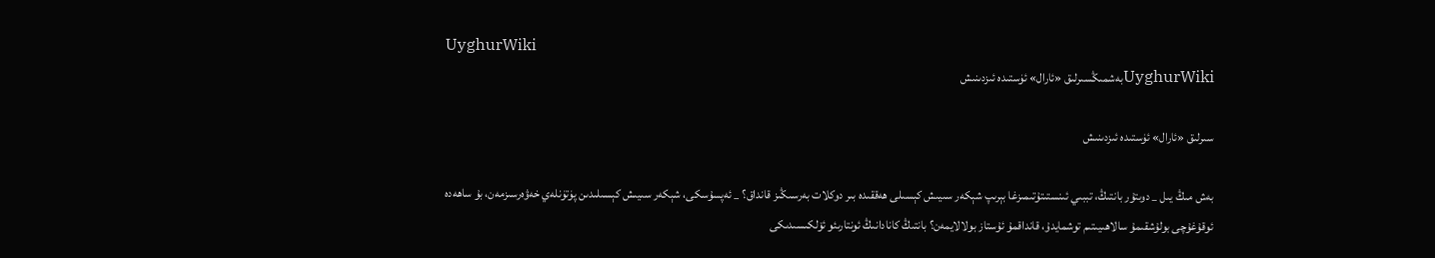UyghurWiki
UyghurWikiبەشمىڭسىرلىق «ئارال» ئۈستىدە ئىزدىنىش

سىرلىق «ئارال» ئۈستىدە ئىزدىنىش

بەش مىڭ يىل _ دوىتۇر بانتىڭ، تببىي ئىنستىتۇتىمىزغا بېرىپ شېكەر سىيىش كېسىلى ھەققىدە بىر دوكلات بەرسىڭىز قانداق؟ _ ئەپسۇسكى، شېكەر سىيىش كېسىلىدىن پۈتۈنلەي خەۋەرسىزمەن، بۇ ساھەدە ئوقۇغۇچى بولۇشقىمۇ سالاھىيىتىم توشمايدۇ، قانداقمۇ ئۇستاز بولالايمەن؟ بانتىڭ كانادانىڭ ئونتارىئو ئۆلكىسىدىكى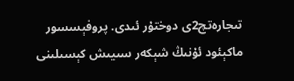تىجارەتچ2ى دوختۇر ئىدى. پروفېسسور ماكېئود ئۇنىڭ شېكەر سىيىش كېسىلىنى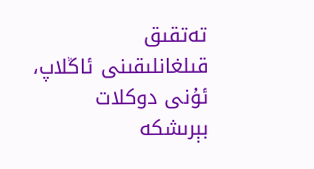تەتقىق قىلغانلىقىنى ئاڭلاپ، ئۇنى دوكلات بېرىشكە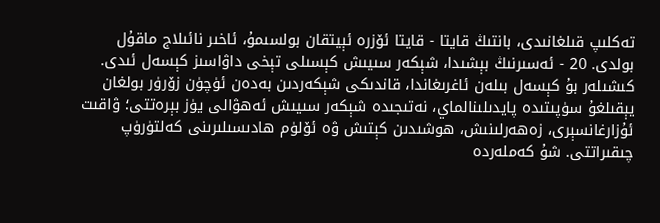تەكلىپ قىلغانىدى، بانتىڭ قايتا - قايتا ئۆزرە ئېيتقان بولسىمۇ، ئاخىر نائىلاج ماقۇل بولدى. 20 - ئەسىرنىڭ بېشىدا، شېكەر سىيىش كېسىلى تېخى داۋاسىز كېسەل ئىدى. كىشىلەر بۇ كېسەل بىلەن ئاغرىغاندا، قاندىكى شېكەردىن بەدەن ئۈچۈن زۆرۈر بولغان يېقىلغۇ سۈپىتىدە پايدىلىنالماي، نەتىجىدە شېكەر سىيىش ئەھۋالى يۈز بېرەتتى؛ ۋاقىت ئۇزارغانسېرى، زەھەرلىنىش، ھوشىدىن كېتىش ۋە ئۆلۈم ھادىسىلىرىنى كەلتۈرۈپ چىقىراتتى. شۇ كەملەردە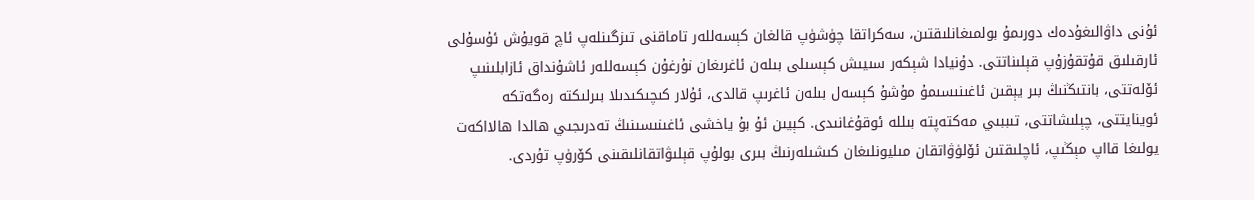ئۇنى داۋالىغۇدەك دورىمۇ بولمىغانلىقتىن، سەكراتقا چۈشۈپ قالغان كېسەللەر تاماقنى تىزگىنلەپ ئاچ قويۇش ئۇسۇلى ئارقىلىق قۇتقۇزۇپ قېلىناتتى. دۇنيادا شېكەر سىيىش كېسىلى بىلەن ئاغرىغان نۇرغۇن كېسەللەر ئاشۇنداق ئازابلىنىپ ئۆلەتتى، بانتىڭنىڭ بىر يېقىن ئاغىنىسىمۇ مۇشۇ كېسەل بىلەن ئاغرىپ قالدى، ئۇلار كىچىكىدىلا بىرلىكتە رەگەتكە ئوينايتتى، چېلىشاتتى، تىببىي مەكتەپتە بىللە ئوقۇغانىدى. كېيىن ئۇ بۇ ياخشى ئاغىنىسىنىڭ تەدرىجىي ھالدا ھالااكەت يولىغا قااپ مېڭىپ، ئاچلىقتىن ئۆلۈۋاتقان مىليونلىغان كىشىلەرنىڭ بىرى بولۇپ قېلىۋاتقانلىقىنى كۆرۈپ تۇردى.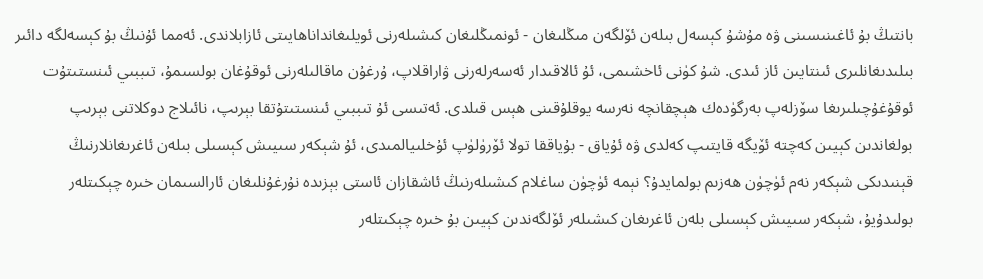بانتىڭ بۇ ئاغىنىسىنى ۋە مۇشۇ كېسەل بىلەن ئۆلگەن مىڭلىغان - ئونمىڭلىغان كىشىلەرنى ئويلىغانداناھايىتى ئازابلاندى. ئەمما ئۇنىڭ بۇ كېسەلگە دائىر بىلىدىغانلىرى ئىنتايىن ئاز ئىدى. شۇ كۈنى ئاخشىمى، ئۇ ئالاقىدار ئەسەرلەرنى ۋاراقلاپ، ۇرغۇن ماقالىلەرنى ئوقۇغان بولسىمۇ، تىببىي ئىنستىتۇت ئوقۇغۇچىلىرىغا سۆزلەپ بەرگۈدەك ھېچقانچە نەرسە يوقلۇقىنى ھېس قىلدى. ئەتىسى ئۇ تىببىي ئىنستىتۇتقا بېرىپ، نائىلاج دوكلاتنى بېرىپ بولغاندىن كېيىن كەچتە ئۆيگە قايتىپ كەلدى ۋە ئۇياق - بۇياققا تولا ئۆرۈلۈپ ئۇخلىيالمىدى، ئۇ شېكەر سىيىش كېسىلى بىلەن ئاغرىغانلارنىڭ قېنىدىكى شېكەر نەم ئۈچۈن ھەزىم بولمايدۇ؟ نېمە ئۈچۈن ساغلام كىشىلەرنىڭ ئاشقازان ئاستى بېزىدە نۇرغۇنلىغان ئارالسىمان خىرە چېكىتلەر بولىدۇيۇ، شېكەر سىيىش كېسىلى بلەن ئاغرىغان كىشىلەر ئۆلگەندىن كېيىن بۇ خىرە چېكىتلەر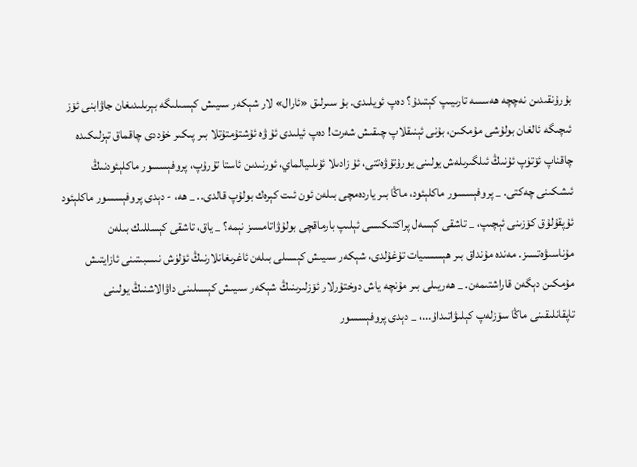بۇرۇنقىدىن نەچچە ھەسسە تارىيىپ كېتىدۇ؟ دەپ ئويلىدى. بۇ سىرلىق «ئارال» لار شېكەر سىيىش كېسىلىگە بېرىلىدىغان جاۋابنى ئۆز ئىچىگە ئالغان بولۇشى مۇمكىن، بۇنى ئېنىقلاپ چىقىش شەرت! دەپ ئيلىدى ئۇ ۋە ئۇشتۇمتۇتلا بىر پىكىر خۇددى چاقماق تېزلىكىدە چاقناپ ئۆتۈپ ئۇنىڭ ئىلگىرىلەش يولىنى يورۇتۇۋەتتى، ئۇ زادىلا ئۇىلىيالماي، ئورنىدىن ئاستا تۇرۇپ، پروفېسسور ماكلېئودنىڭ ئىشكىنى چەكتى. _ پروفېسسور ماكلېئود، ماڭا بىر ياردەمچى بىلەن ئون ئىت كېرەك بولۇپ قالدى.. _ ھە، - دېدى پروفېسسور ماكلېئود ئۇپقۇلۇق كۆزىنى ئېچىپ، _ تاشقى كېسەل پراكتىكىسى ئېلىپ بارماقچى بولۇۋاتامسىز نېمە؟ _ ياق، تاشقى كېسللىك بىلەن مۇناسىۋەتسىز. مەندە مۇنداق بىر ھېسسىيات تۇغۇلدى، شېكەر سىيىش كېسىلى بىلەن ئاغرىغانلارنىڭ ئۆلۈش نىسبىتىنى ئازايتىش مۇمكىن دېگەن قاراشتىمەن. _ ھەريىلى بىر مۇنچە ياش دوختۇرلار ئۆزلىرىنىڭ شېكەر سىيىش كېسىلىنى داۋالاشنىڭ يولىنى تاپقانلىقىنى ماڭا سۆزلەپ كېلىۋاتىداۇ...، _ دېدى پروفېسسور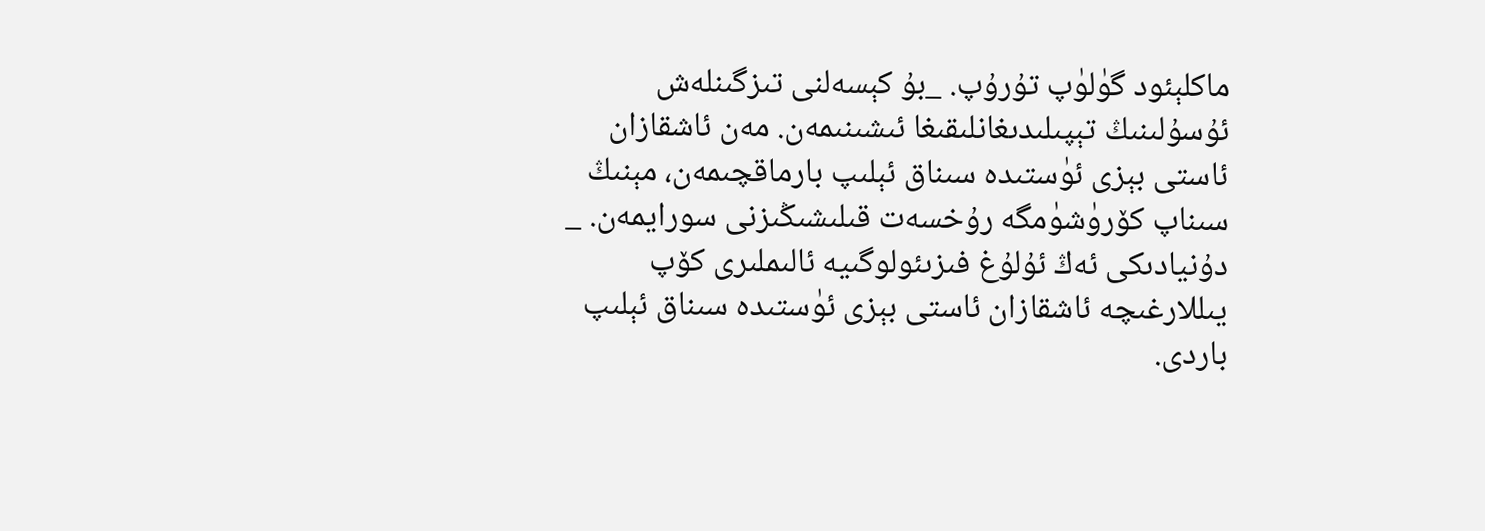ماكلېئود گۈلۈپ تۇرۇپ. _بۇ كېسەلنى تىزگىنلەش ئۇسۇلىنىڭ تېپىلىدىغانلىقىغا ئىشىنىمەن. مەن ئاشقازان ئاستى بېزى ئۈستىدە سىناق ئېلىپ بارماقچىمەن، مېنىڭ سىناپ كۆرۈشۈمگە رۇخسەت قىلىشىڭىزنى سورايمەن. _ دۇنيادىكى ئەڭ ئۇلۇغ فىزىئولوگىيە ئالىملىرى كۆپ يىللارغىچە ئاشقازان ئاستى بېزى ئۈستىدە سىناق ئېلىپ باردى.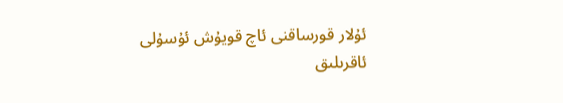ئۇلار قورساقنى ئاچ قويۇش ئۇسۇلى ئاقرىلىق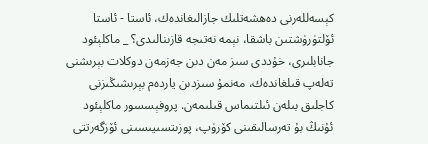كېسەللەرنى دەھشەتلىك جازالىغاندەك، ئاستا - ئاستا ئۆلتۈرۈشتىن باشقا، نېمە نەتىجە قازىنالىدى؟ _ ماكلېئود جانابلىرى، خۇددى سىز مەن دىن جەزمەن دوكلات بېرىشنى تەلەپ قىلغاندەك، مەنمۇ سىزدىن ياردەم بېرىشىڭىزنى كاجلىق بىلەن ئىلتىماس قىلىمەن. پروفېسسور ماكلېئود ئۇنىڭ بۇ تەرسالىقىنى كۆرۈپ، پوزىتسىيىسىنى ئۆزگەرتتى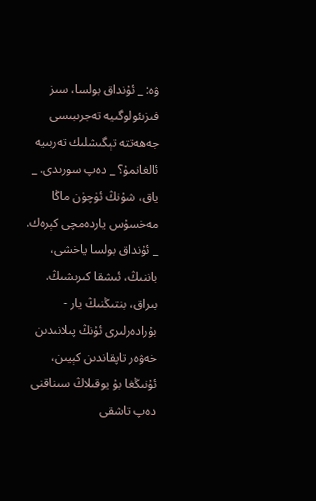ۋە: _ ئۇنداق بولسا، سىز فىزىئولوگىيە تەجرىبىسى جەھەتتە تېگىشلىك تەربىيە ئالغانمۇ؟ _ دەپ سورىدى. _ ياق، شۇنڭ ئۈچۈن ماڭا مەخسۇس ياردەمچى كېرەك. _ ئۇنداق بولسا ياخشى، باننىڭ، ئىشقا كىرىشىڭ. بىراق، بنتىڭنىڭ يار - بۇرادەرلىرى ئۇنڭ پىلانىدىن خەۋەر تاپقاندىن كېيىن، ئۇنىڭغا بۇ يوقىلاڭ سىناقنى دەپ تاشقى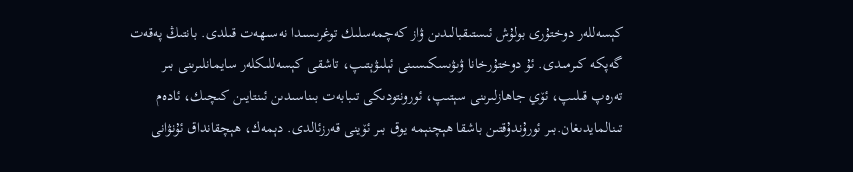كېسەللەر دوختۇرى بولۇش ئىستىقبالىدىن ۋاز كەچمەسلىك توغرىسىدا نەسىھەت قىلدى. بانتىڭ پەقەت گەپكە كىرمىدى. ئۇ دوختۇرخانا ۋىۋىسكىسىنى ئېلىۋېتىپ، تاشقى كېسەللىكلەر سايمانلىرىنى بىر تەرەپ قىلىپ، ئۆي جاھازلىرىنى سېتىپ، ئورونتودىكى تىبابەت بىناسىدىن ئىنتايىن كىچىك، ئادەم تىنالمايدىغان.بىر ئورۇندۇقتىن باشقا ھېچنېمە يوق بىر ئۆينى قەرزئالدى. دېمەك، ھېچقانداق ئۇنۋانى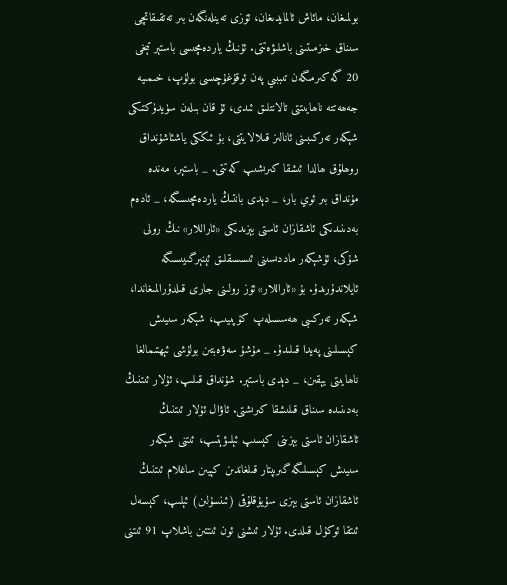بولمىغان، مائاش ئالمايدىغان، ئۆزى تەينلەنگەن بىر تەتقىقاتچى سىناق خىزمىتىنى باشلىۋەتتى. ئۇنىڭ ياردەمچىسى باستېر تېخى 20 گە كىرمىگەن تىببىي پەن ئوقۇغۇچىسى بولۇپ، خىمىيە جەھەتتە ناھايىتتى تالانتلىق ئىدى، ئۇ قان بىلەن سۈيدۈكتىكى شېكەر تەركىبىنى ئانالىز قىلالايتتى، بۇ ئىككى ياشئاشۇنداق روھلۇق ھالدا ئىشقا كىرىشىپ كەتتى. _ باستېر، مەندە مۇنداق بىر ئوي بار، _ دېدى بانتىڭ ياردەمچىسىگە، _ ئادەم بەدىنىدىكى ئاشقازان ئاستى بېزىدىكى «ئاراللار» نىڭ رولى شۇكى، ئۇشېكەر ماددىسىنى ئىسسىقلىق ئېنېرگىيىسىگە ئايلاندۇرىدۇ. بۇ «ئاراللار» ئۆز رولىنى جارى قىلدۇرالمىغاندا، شېكەر تەركىبى ھەسسىلەپ كۆپىيىپ، شېكەر سىيىش كېسىلىنى پەيدا قىلىدۇ. _ مۇشۇ سەۋەبتىن بولۇشى ئېھتىمالغا ناھايىتى يېقىن، _ دېدى باستېر. شۇنداق قىلىپ، ئۇلار ئىتنىڭ بەدىنىدە سىناق قىلىشقا كىرىشتى. ئاۋال ئۇلار ئىتنىڭ ئاشقازان ئاستى بېزىنى كېسىپ ئېلىۋېتىپ، ئىتنى شېكەر سىيىش كېسىلىگە گىرىپتار قىلغاندىن كېيىن ساغلام ئىتنىڭ ئاشقازان ئاستى بېزى سۇيۇقلۇقى (ئىنسۇلىن) ئېلىپ، كېسەل ئىتقا ئوكۇل قىلدى. ئۇلار ئىشنى ئون ئىتتىن باشلاپ 91 ئىتنى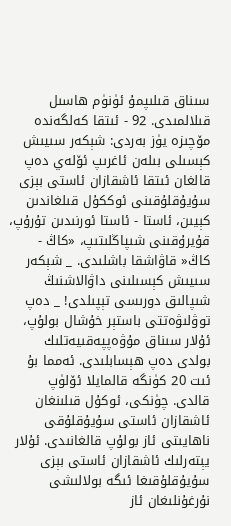سىناق قىلىپمۇ ئۈنۈم ھاسىل قىلالمىدى. 92 - ئىتقا كەلگەندە مۆچىزە يۈز بەردى: شېكەر سىيىش كېسىلى بىلەن ئاغرىپ ئۆلەي دەپ قالغان ئىتقا ئاشقازان ئاستى بېزى سۇيۇقلۇقىنى ئوككۇل قىلغاندىن كېيىن، ئاستا - ئاستا ئورنىدىن تۇرۇپ، قۇيرۇقىنى شىپاڭلىتىپ، «كاڭ - كاڭ« قاۋاشقا باشلىدى. _ شېكەر سىيىش كېسىلىنى داۋالاشنىڭ شىپالىق دورىسى تېپىلدى! _ دەپ توۋلىۋەتتى باستېر خۇشال بولۇپ، ئۇلار سىناق مۇۋەپپەقىيەتلىك بولدى دەپ ھېسابلىدى. ئەمما بۇ ئىت 20 كۈنگە قالمايلا ئۆلۈپ قالدى. چۈنكى، ئوكۇل قىلىنغان ئاشقازان ئاستى سۇيۇقلۇقى ناھايىتى ئاز بولۇپ قالغانىدى. ئۇلار يېتەرلىك ئاشقازان ئاستى بېزى سۇيۇقلۇقىغا ئىگە بولالىشى نۇرغۇنلىغان ئاز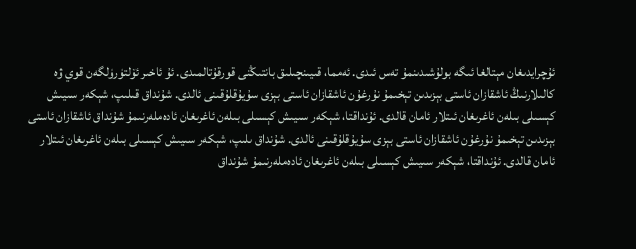ئۇچرايدىغان مېتالغا ئىگە بولۇشىدىنمۇ تەس ئىدى. ئەمما، قىيىنچىلىق بانتىڭنى قورقۇتالمىدى. ئۇ ئاخىر ئۆلتۈرۈلگەن قوي ۋە كالىلارنىڭ ئاشقازان ئاستى بېزىدىن تېخىمۇ نۇرغۇن ئاشقازان ئاستى بېزى سۇيۇقلۇقىنى ئالدى. شۇنداق قىلىپ، شېكەر سىيىش كېسىلى بىلەن ئاغرىغان ئىتلار ئامان قالدى. ئۇنداقتا، شېكەر سىيىش كېسىلى بىلەن ئاغرىغان ئادەملەرنىمۇ شۇنداق ئاشقازان ئاستى بېزىدىن تېخىمۇ نۇرغۇن ئاشقازان ئاستى بېزى سۇيۇقلۇقىنى ئالدى. شۇنداق ىلىپ، شېكەر سىيىش كېسىلى بىلەن ئاغرىغان ئىتلار ئامان قالدى. ئۇنداقتا، شېكەر سىيىش كېسىلى بىلەن ئاغرىغان ئادەملەرنىمۇ شۇنداق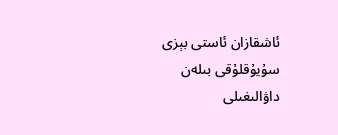ئاشقازان ئاستى بېزى سۇيۇقلۇقى بىلەن داۋالىغىلى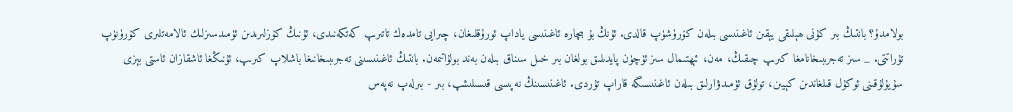بولامدۇ؟ بانتىڭ بىر كۇنى ھېلىقى يېقىن ئاغىنىسى بىلەن كۆرۈشۈپ قالدى. ئۇنڭ بۇ بىچارە ئاغىنىسى ياداپ ئورۇقلىغان، چىرايى تامدەك تاتىرىپ كەتكەنىدى، ئۇنىڭ كۆزلىرىدىن ئۈمىدسىزلىك ئالامەتلىرى كۆرۈنۈپ تۇراتتى. _ سىز تەجرىبىخانامغا كىرىپ چىقىڭ، مەن، ئېھتىمال سىز ئۈچۈن پايدىلىق بولغان بىر خىل سىناق بىلەن بەند بولۇاتىمەن. بانتىڭ ئاغىنىسىنى تەجرىبىخانىغا باشلاپ كىرىپ، ئۇنىڭغا ئاشقازان ئاستى بېزى سۇيۇلۇقىنى ئوكۇل قىلغاندىن كېيىن، تولۇق ئۈمىدۋارلىق بىلەن ئاغىنىسىگە قاراپ تۇردى. ئاغىنىسىنڭ نەپىسى قىسىلىشپ، بىر - بىرلەپ نەپەس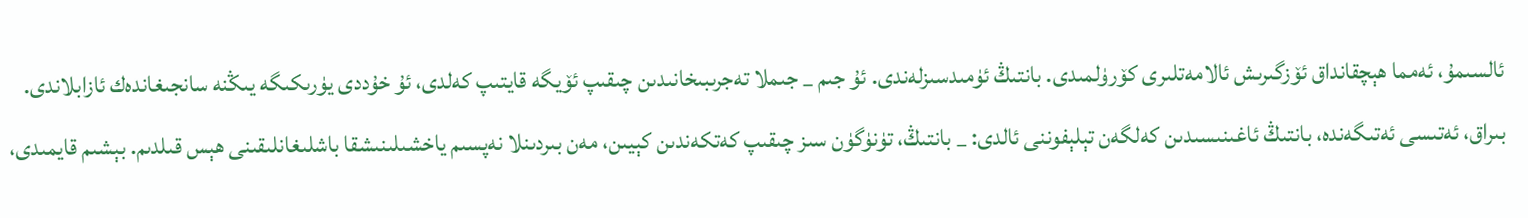ئالسىمۇ، ئەمما ھېچقانداق ئۆزگىرىش ئالامەتلىرى كۆرۈلمىدى. بانتىڭ ئۈمىدسىزلەندى. ئۇ جىم _ جىملا تەجرىبىخانىدىن چىقىپ ئۆيگە قايتىپ كەلدى، ئۇ خۇددى يۈرىكىگە يىڭنە سانجىغاندەك ئازابلاندى. بىراق، ئەتىسى ئەتىگەندە، بانتىڭ ئاغىنىسىدىن كەلگەن تېلېفوننى ئالدى: _ بانتىڭ، تۈنۈگۈن سىز چىقىپ كەتكەندىن كېيىن، مەن بىردىنلا نەپسىم ياخشىلىنىشقا باشلىغانلىقىنى ھېس قىلدىم. بېشىم قايمىدى،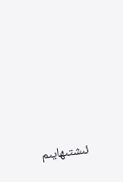ئىشتىھايىم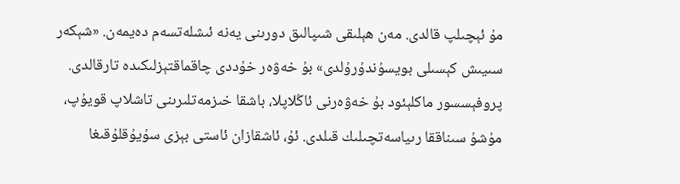مۇ ئېچىلپ قالدى. مەن ھېلىقى شىپالىق دورىنى يەنە ئىشلەتسەم دەيمەن. «شېكەر سىيىش كېسىلى بويسۇندۇرۇلدى» بۇ خەۋەر خۇددى چاقماقتېزلىكىدە تارقالدى. پروفېسسور ماكلېئود بۇ خەۋەرنى ئاڭلاپلا، باشقا خىزمەتلىرىنى تاشلاپ قويۇپ، مۇشۇ سىناققا رىياسەتچىلىك قىلدى. ئۇ، ئاشقازان ئاستى بېزى سۇيۇقلۇقىغا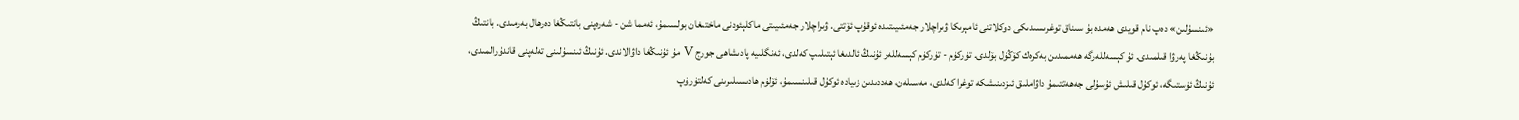«ئىنسۇلىن» دەپ نام قويدى ھەمدە بۇ سىناق توغرىسىدىكى دوكلاتنى ئامېرىكا ۋىراچلار جەمئىيىتىدە ئوقۇپ ئۆتتى. ۋىراچلار جەمئىيىتى ماكلېئودنى ماختىغان بولسىمۇ، ئەمما شن - شەرەپنى بانتىڭغا دەرھال بەرمىدى. بانتىڭ بۇنىڭغا پەرۋا قىلمىدى. ئۇ كېسەللەرگە ھەممىدىن بەكرەك كۆڭۈل بۆلدى. تۈركۈم - تۈركۈم كېسەللەر ئۇنىڭ ئالدىغا ئېتىلىپ كەلدى، ئەنگلىيە پادىشاھى جورج V مۇ ئۇنىڭغا داۋالاندى. ئۇنىڭ ئىنسۇلىنى تەلەپنى قاندۇرالمىدى، ئۇنىڭ ئۈستىگە، ئوكۇل قىلىش ئۇسۇلى جەھەتتىمۇ داۋاملىق ئىزدىنىشكە توغرا كەلدى، مەسىلەن، ھەددىدىن زىيادە ئوكۇل قىلىنسىمۇ، ئۆلۈم ھادىسىلىرىنى كەلتۈرۈپ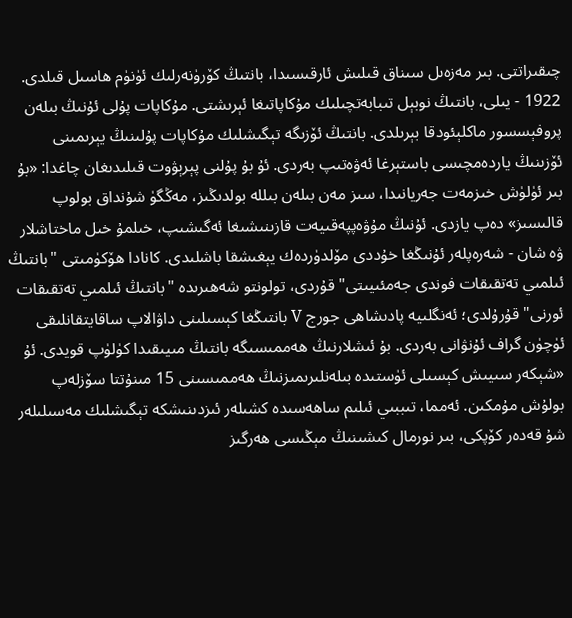چىقىراتتى. بىر مەزەىل سىناق قىلىش ئارقىسىدا، بانتىڭ كۆرۈنەرلىك ئۈنۈم ھاسىل قىلدى. 1922 - يىلى، بانتىڭ نوبېل تىبابەتچىلىك مۇكاپاتىغا ئېرىشتى. مۇكاپات پۇلى ئۇنىڭ بىلەن پروفېسسور ماكلېئودقا بېرىلدى. بانتىڭ ئۆزىگە تېگىشلىك مۇكاپات پۇلىنىڭ يېرىمىنى ئۆزىنىڭ ياردەمچىسى باستېرغا ئەۋەتىپ بەردى. ئۇ بۇ پۇلنى پېرېۋوت قىلىدىغان چاغدا: «بۇ بىر ئۈلۈش خىزمەت جەريانىدا، سىز مەن بىلەن بىللە بولدىڭىز، مەڭگۈ شۇنداق بولوپ قالىسىز» دەپ يازدى. ئۇنىڭ مۇۋەپپەقىيەت قازىنىشىغا ئەگىشىپ، خىلمۇ خىل ماختاشلار ۋە شان - شەرەپلەر ئۇنىڭغا خۇددى مۆلدۈردەك يېغىشقا باشلىدى. كانادا ھۆكۈمىتى "بانتىڭ ئىلمىي تەتقىقات فوندى جەمئىيىتى" قۇردى، تولونتو شەھىرىدە "بانتىڭ ئىلمىي تەتقىقات ئورنى" قۇرۇلدى؛ ئەنگلىيە پادىشاھى جورج V بانتىڭغا كېسىلىنى داۋالاپ ساقايتقانلىقى ئۈچۈن گراف ئۇنۋانى بەردى. بۇ ئىشلارنىڭ ھەممىسىگە بانتىڭ مىيىقىدا كۈلۈپ قويدى. ئۇ «شېكەر سىيىش كېسىلى ئۈستىدە بىلەنلىرىمىزنىڭ ھەممىسىنى 15 مىنۇتتا سۆزلەپ بولۇش مۇمكىن. ئەمما، تىببىي ئىلىم ساھەسىدە كشىلەر ئىزدىنىشكە تېگىشلىك مەسىلىلەر شۇ قەدەر كۆپكى، بىر نورمال كىشىنىڭ مېڭىسى ھەرگىز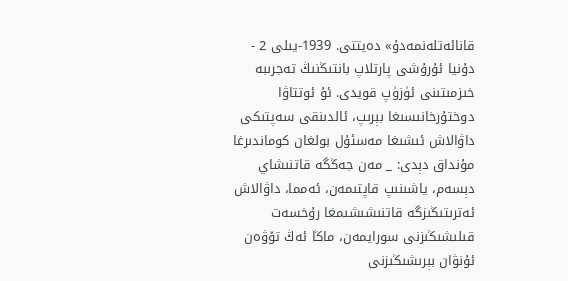قانائەتلەنمەدۇ» دەيتتى. 1939-يىلى 2 - دۇنيا ئۇرۇشى پارتلاپ بانتىڭنىڭ تەجرىبە خىزمىتىنى ئۈزۈپ قويدى. ئۇ ئوتتاۋا دوختۇرخانىسىغا بېرىپ، ئالدىنقى سەپتىكى داۋالاش ئىشىغا مەسئۇل بولغان كوماندىرغا مۇنداق دېدى: _ مەن جەڭگە قاتنىشاي دېسەم، ياشىنىپ قاپتىمەن، ئەمما، داۋالاش ئەترىتىڭىزگە قاتنىشىشىمغا رۇخسەت قىلىشىڭىزنى سورايمەن، ماڭا ئەڭ تۆۋەن ئۇنۋان بېرىشىڭىزنى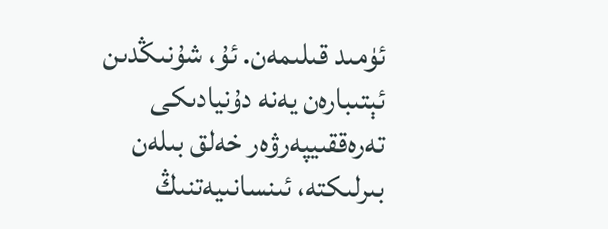ئۈمىد قىلىمەن. ئۇ، شۇنىڭدىن ئېتىبارەن يەنە دۇنيادىكى تەرەققىيپەرۋەر خەلق بىلەن بىرلىكتە، ئىنسانىيەتنىڭ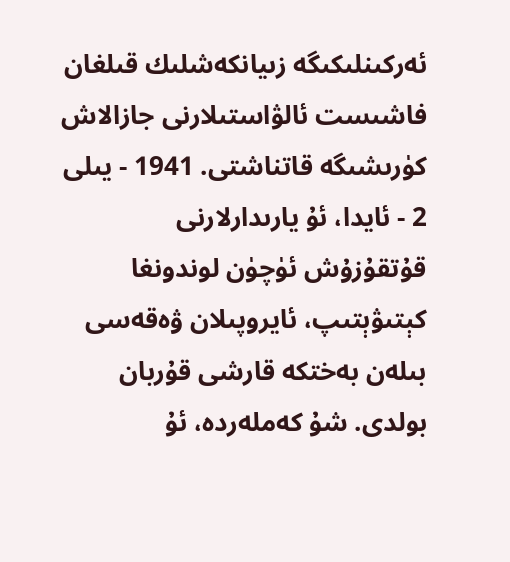ئەركىنلىكىگە زىيانكەشلىك قىلغان فاشىست ئالۋاستىلارنى جازالاش كۈرىشىگە قاتناشتى. 1941 - يىلى 2 - ئايدا، ئۇ يارىدارلارنى قۇتقۇزۇش ئۈچۈن لوندونغا كېتىۋېتىپ، ئايروپىلان ۋەقەسى بىلەن بەختكە قارشى قۇربان بولدى. شۇ كەملەردە، ئۇ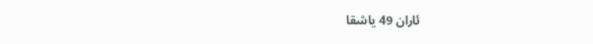ئاران 49 ياشقا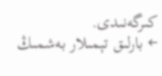كىرگەنىدى.
← بارلىق تېمىلار بەشمىڭ